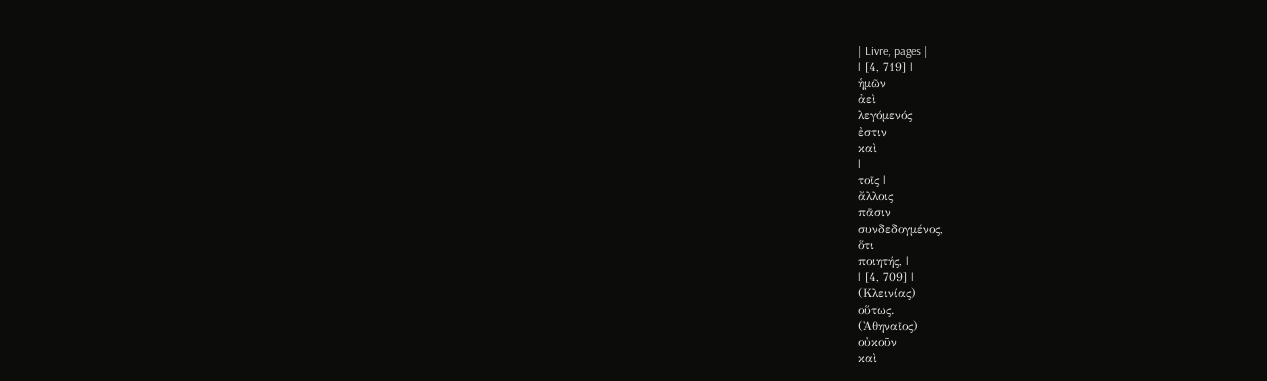| Livre, pages |
| [4, 719] |
ἡμῶν
ἀεὶ
λεγόμενός
ἐστιν
καὶ
|
τοῖς |
ἄλλοις
πᾶσιν
συνδεδογμένος,
ὅτι
ποιητής, |
| [4, 709] |
(Κλεινίας)
οὕτως.
(Ἀθηναῖος)
οὐκοῦν
καὶ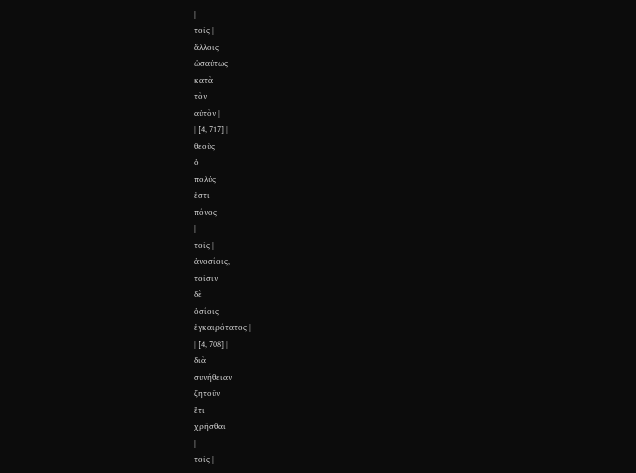|
τοῖς |
ἄλλοις
ὡσαύτως
κατὰ
τὸν
αὐτὸν |
| [4, 717] |
θεοὺς
ὁ
πολύς
ἐστι
πόνος
|
τοῖς |
ἀνοσίοις,
τοῖσιν
δὲ
ὁσίοις
ἐγκαιρότατος |
| [4, 708] |
διὰ
συνήθειαν
ζητοῦν
ἔτι
χρῆσθαι
|
τοῖς |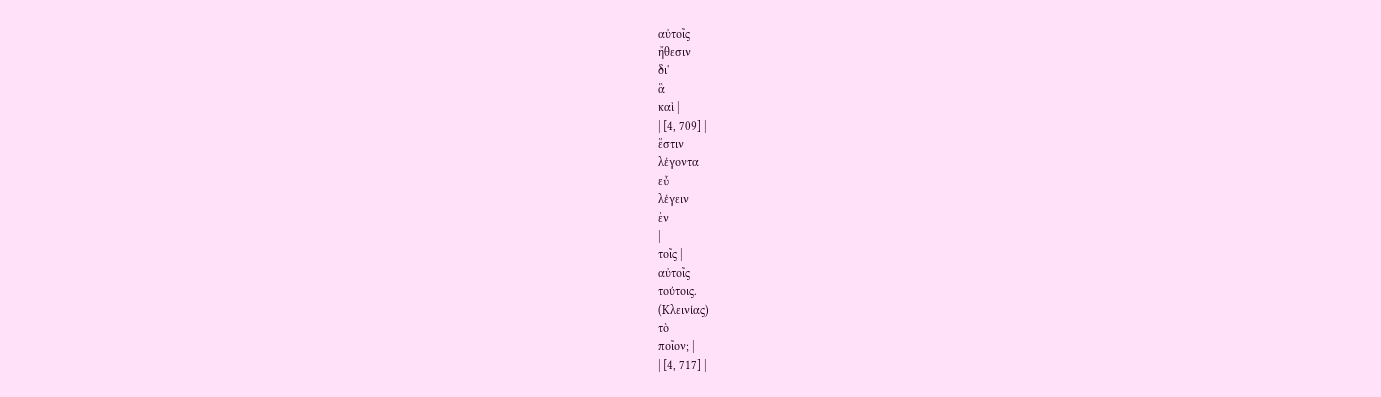αὐτοῖς
ἤθεσιν
δι'
ἃ
καὶ |
| [4, 709] |
ἔστιν
λέγοντα
εὖ
λέγειν
ἐν
|
τοῖς |
αὐτοῖς
τούτοις.
(Κλεινίας)
τὸ
ποῖον; |
| [4, 717] |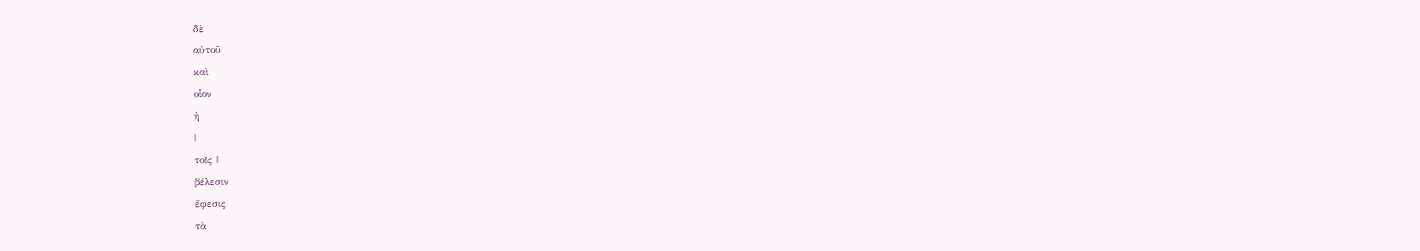δὲ
αὐτοῦ
καὶ
οἷον
ἡ
|
τοῖς |
βέλεσιν
ἔφεσις
τὰ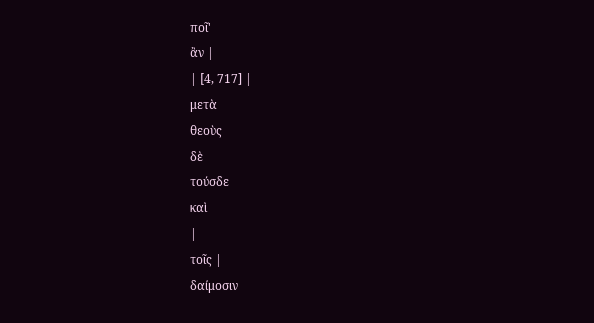ποῖ'
ἂν |
| [4, 717] |
μετὰ
θεοὺς
δὲ
τούσδε
καὶ
|
τοῖς |
δαίμοσιν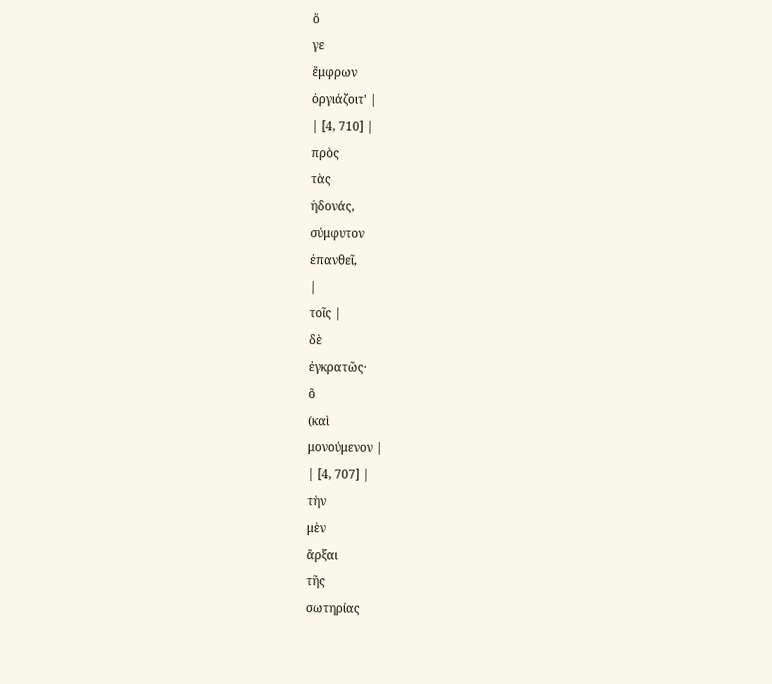ὅ
γε
ἔμφρων
ὀργιάζοιτ' |
| [4, 710] |
πρὸς
τὰς
ἡδονάς,
σύμφυτον
ἐπανθεῖ,
|
τοῖς |
δὲ
ἐγκρατῶς·
ὃ
(καὶ
μονούμενον |
| [4, 707] |
τὴν
μὲν
ἄρξαι
τῆς
σωτηρίας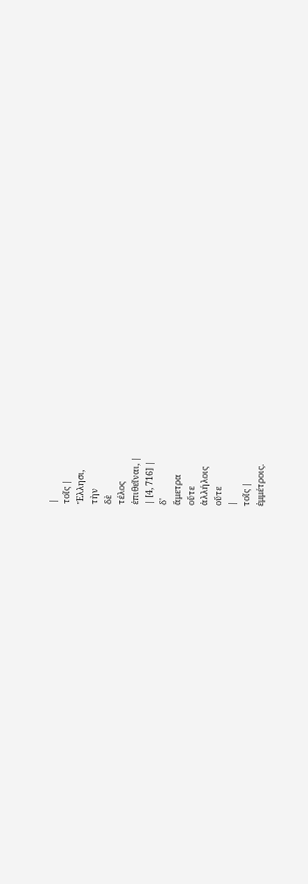|
τοῖς |
Ἕλλησι,
τὴν
δὲ
τέλος
ἐπιθεῖναι, |
| [4, 716] |
δ'
ἄμετρα
οὔτε
ἀλλήλοις
οὔτε
|
τοῖς |
ἐμμέτροις.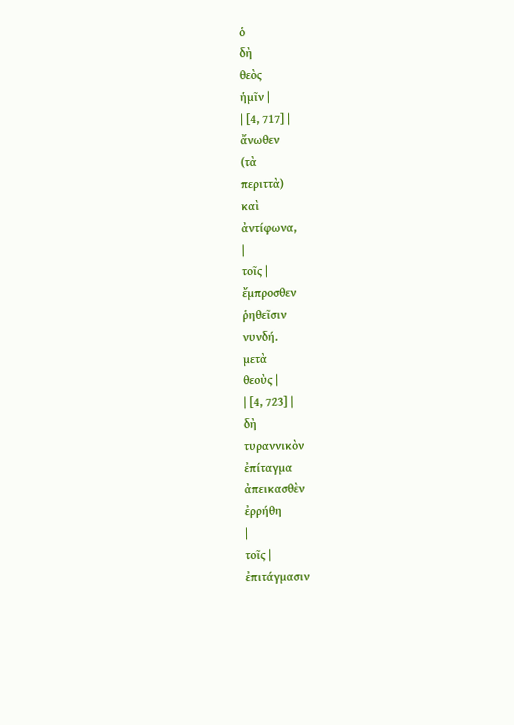ὁ
δὴ
θεὸς
ἡμῖν |
| [4, 717] |
ἄνωθεν
(τὰ
περιττὰ)
καὶ
ἀντίφωνα,
|
τοῖς |
ἔμπροσθεν
ῥηθεῖσιν
νυνδή.
μετὰ
θεοὺς |
| [4, 723] |
δὴ
τυραννικὸν
ἐπίταγμα
ἀπεικασθὲν
ἐρρήθη
|
τοῖς |
ἐπιτάγμασιν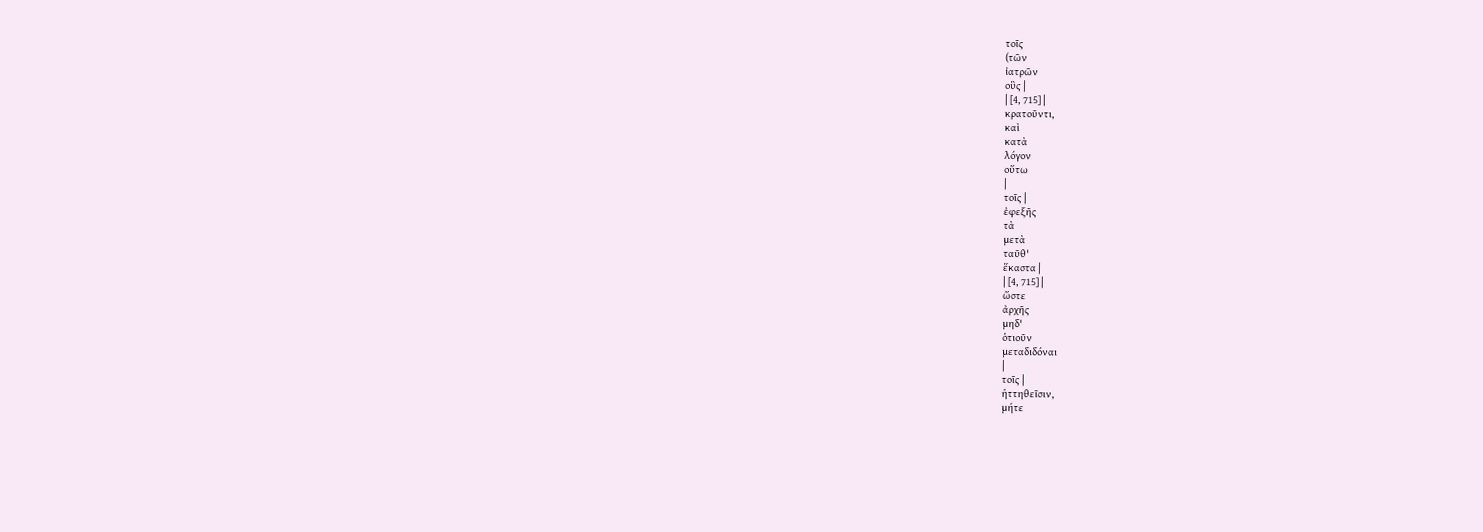τοῖς
(τῶν
ἰατρῶν
οὓς |
| [4, 715] |
κρατοῦντι,
καὶ
κατὰ
λόγον
οὕτω
|
τοῖς |
ἐφεξῆς
τὰ
μετὰ
ταῦθ'
ἕκαστα |
| [4, 715] |
ὥστε
ἀρχῆς
μηδ'
ὁτιοῦν
μεταδιδόναι
|
τοῖς |
ἡττηθεῖσιν,
μήτε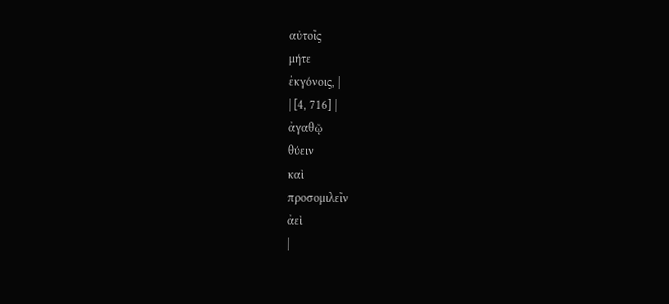αὐτοῖς
μήτε
ἐκγόνοις, |
| [4, 716] |
ἀγαθῷ
θύειν
καὶ
προσομιλεῖν
ἀεὶ
|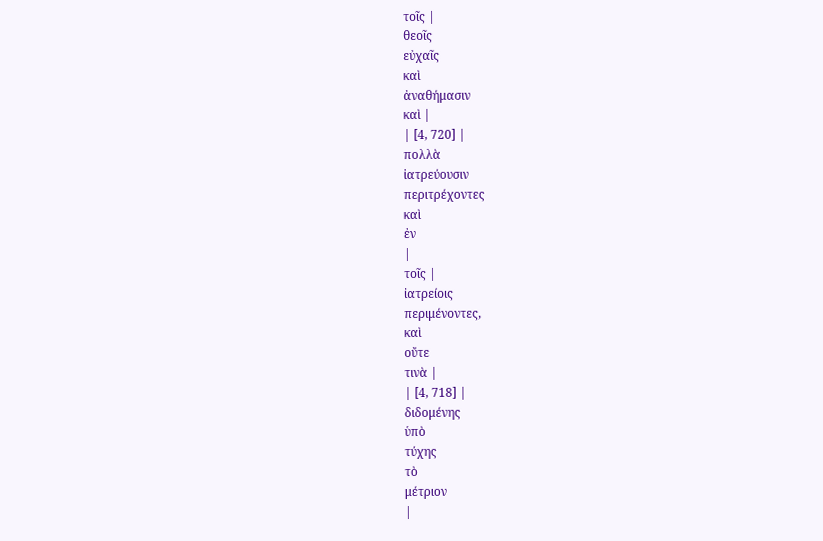τοῖς |
θεοῖς
εὐχαῖς
καὶ
ἀναθήμασιν
καὶ |
| [4, 720] |
πολλὰ
ἰατρεύουσιν
περιτρέχοντες
καὶ
ἐν
|
τοῖς |
ἰατρείοις
περιμένοντες,
καὶ
οὔτε
τινὰ |
| [4, 718] |
διδομένης
ὑπὸ
τύχης
τὸ
μέτριον
|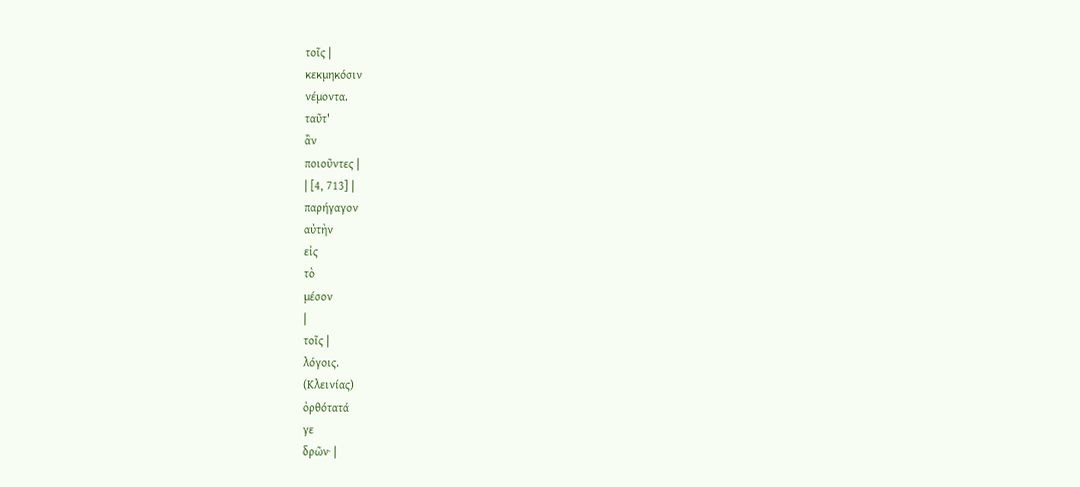τοῖς |
κεκμηκόσιν
νέμοντα.
ταῦτ'
ἂν
ποιοῦντες |
| [4, 713] |
παρήγαγον
αὐτὴν
εἰς
τὸ
μέσον
|
τοῖς |
λόγοις.
(Κλεινίας)
ὀρθότατά
γε
δρῶν· |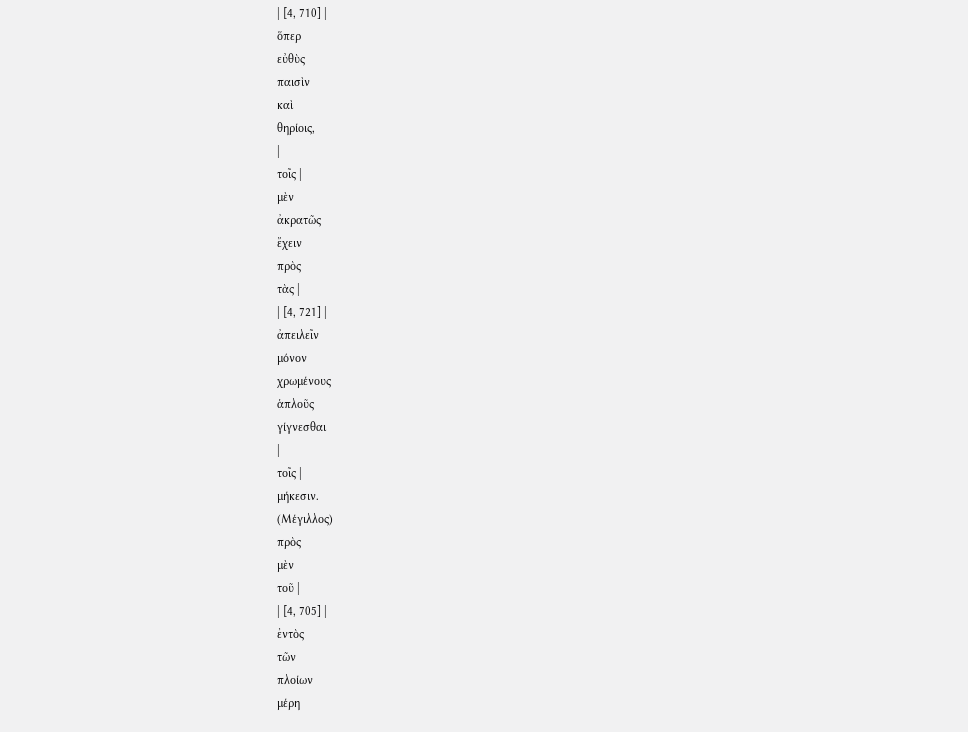| [4, 710] |
ὅπερ
εὐθὺς
παισὶν
καὶ
θηρίοις,
|
τοῖς |
μὲν
ἀκρατῶς
ἔχειν
πρὸς
τὰς |
| [4, 721] |
ἀπειλεῖν
μόνον
χρωμένους
ἁπλοῦς
γίγνεσθαι
|
τοῖς |
μήκεσιν.
(Μέγιλλος)
πρὸς
μὲν
τοῦ |
| [4, 705] |
ἐντὸς
τῶν
πλοίων
μέρη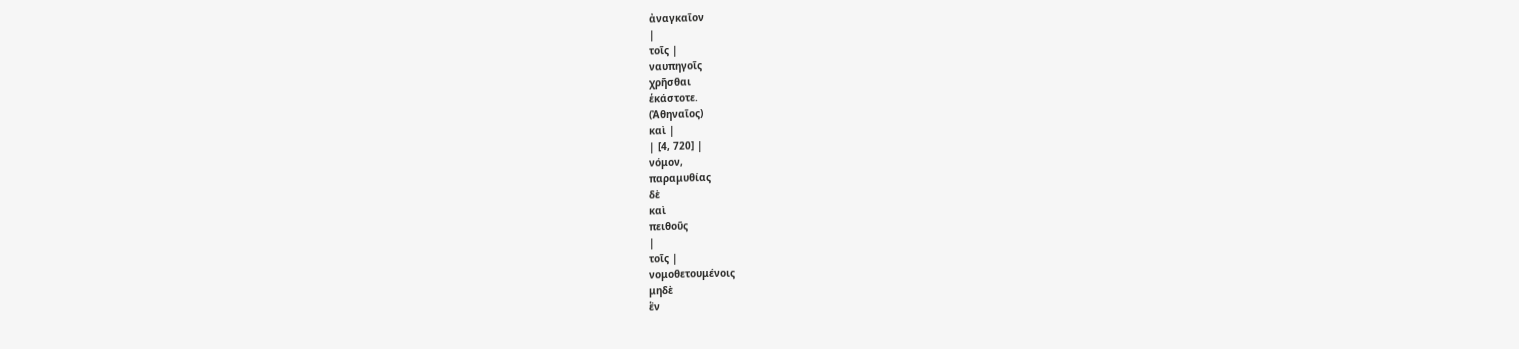ἀναγκαῖον
|
τοῖς |
ναυπηγοῖς
χρῆσθαι
ἑκάστοτε.
(Ἀθηναῖος)
καὶ |
| [4, 720] |
νόμον,
παραμυθίας
δὲ
καὶ
πειθοῦς
|
τοῖς |
νομοθετουμένοις
μηδὲ
ἓν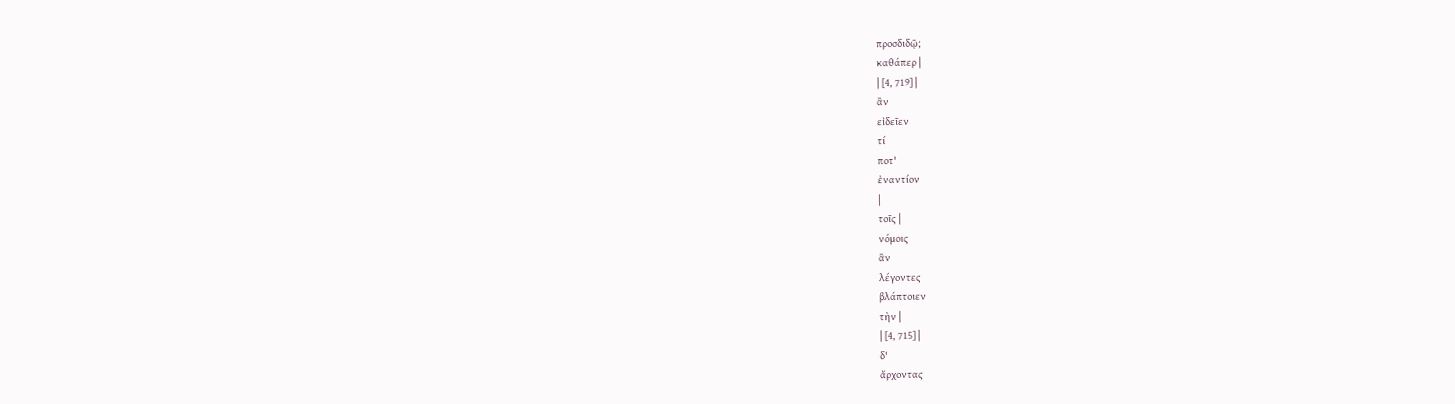προσδιδῷ;
καθάπερ |
| [4, 719] |
ἂν
εἰδεῖεν
τί
ποτ'
ἐναντίον
|
τοῖς |
νόμοις
ἂν
λέγοντες
βλάπτοιεν
τὴν |
| [4, 715] |
δ'
ἄρχοντας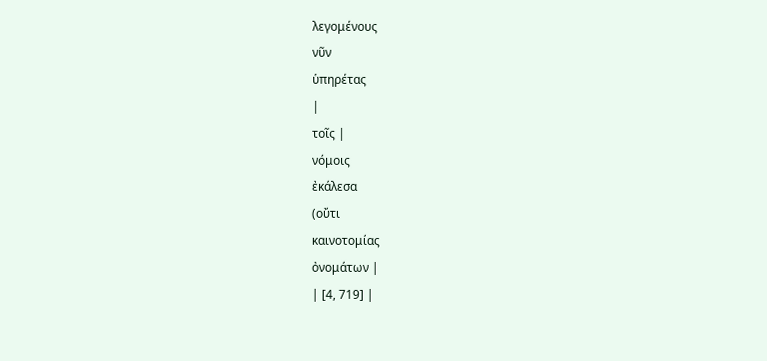λεγομένους
νῦν
ὑπηρέτας
|
τοῖς |
νόμοις
ἐκάλεσα
(οὔτι
καινοτομίας
ὀνομάτων |
| [4, 719] |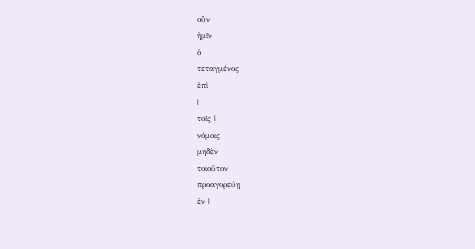οὖν
ἡμῖν
ὁ
τεταγμένος
ἐπὶ
|
τοῖς |
νόμοις
μηδὲν
τοιοῦτον
προαγορεύῃ
ἐν |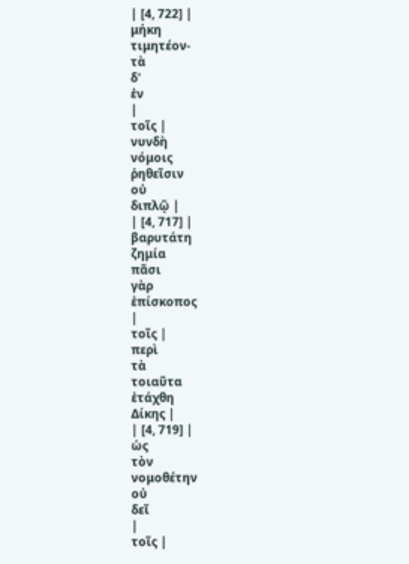| [4, 722] |
μήκη
τιμητέον-
τὰ
δ'
ἐν
|
τοῖς |
νυνδὴ
νόμοις
ῥηθεῖσιν
οὐ
διπλῷ |
| [4, 717] |
βαρυτάτη
ζημία
πᾶσι
γὰρ
ἐπίσκοπος
|
τοῖς |
περὶ
τὰ
τοιαῦτα
ἐτάχθη
Δίκης |
| [4, 719] |
ὡς
τὸν
νομοθέτην
οὐ
δεῖ
|
τοῖς |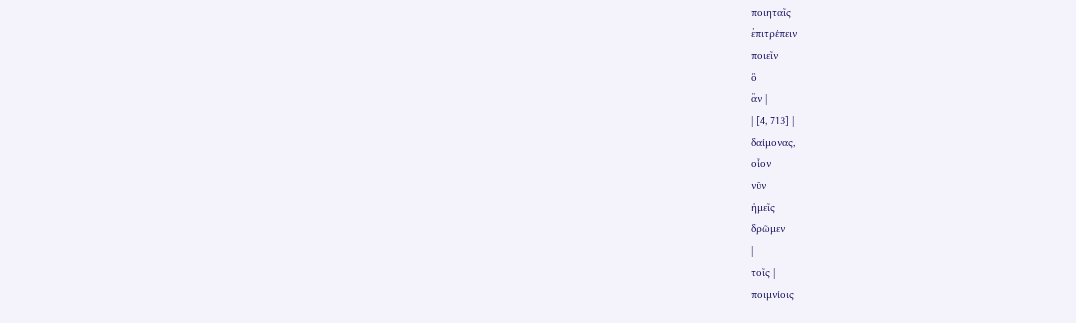ποιηταῖς
ἐπιτρέπειν
ποιεῖν
ὃ
ἂν |
| [4, 713] |
δαίμονας,
οἷον
νῦν
ἡμεῖς
δρῶμεν
|
τοῖς |
ποιμνίοις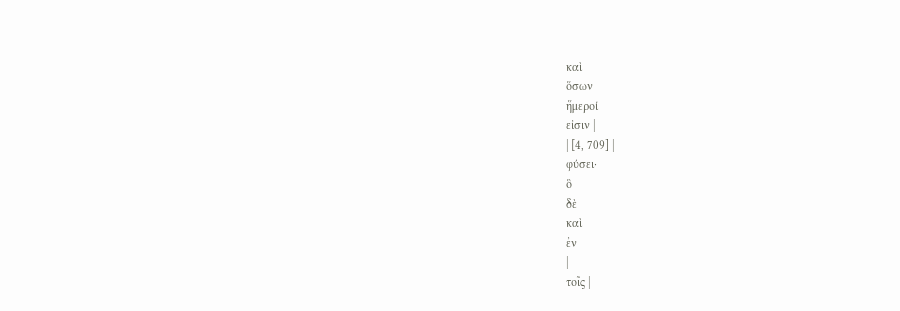καὶ
ὅσων
ἥμεροί
εἰσιν |
| [4, 709] |
φύσει·
ὃ
δὲ
καὶ
ἐν
|
τοῖς |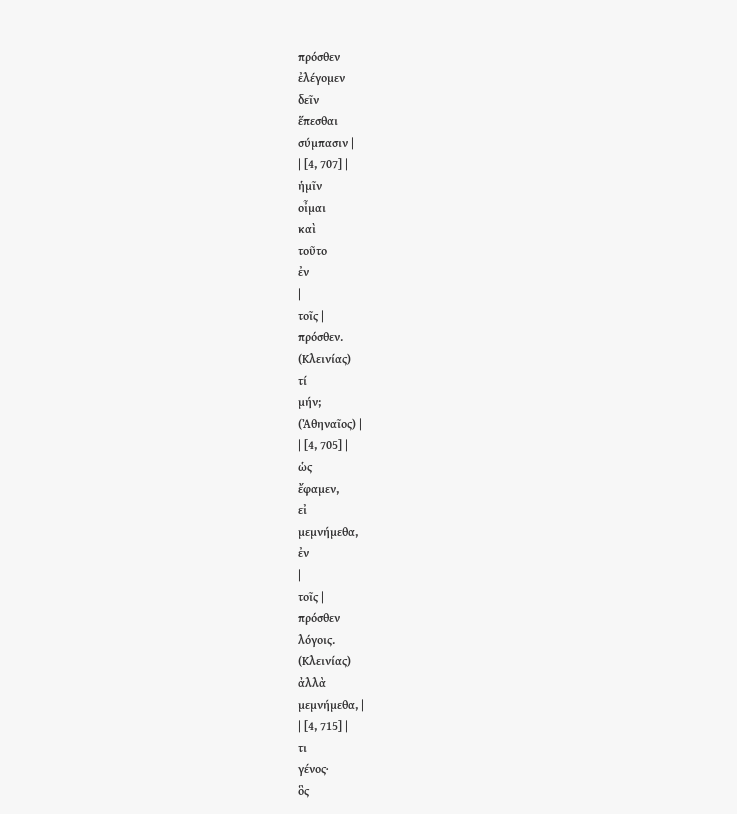πρόσθεν
ἐλέγομεν
δεῖν
ἕπεσθαι
σύμπασιν |
| [4, 707] |
ἡμῖν
οἶμαι
καὶ
τοῦτο
ἐν
|
τοῖς |
πρόσθεν.
(Κλεινίας)
τί
μήν;
(Ἀθηναῖος) |
| [4, 705] |
ὡς
ἔφαμεν,
εἰ
μεμνήμεθα,
ἐν
|
τοῖς |
πρόσθεν
λόγοις.
(Κλεινίας)
ἀλλὰ
μεμνήμεθα, |
| [4, 715] |
τι
γένος·
ὃς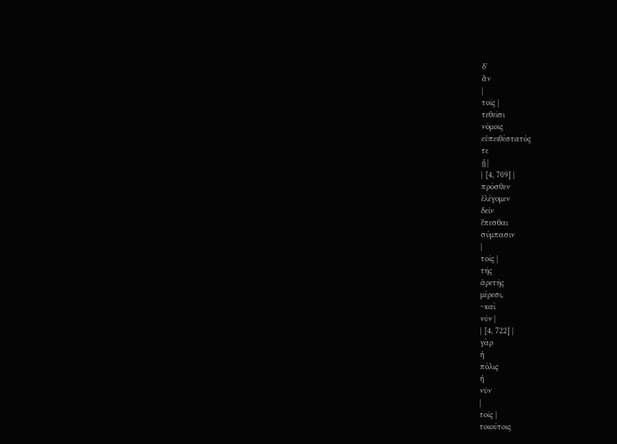δ'
ἂν
|
τοῖς |
τεθεῖσι
νόμοις
εὐπειθέστατός
τε
ᾖ |
| [4, 709] |
πρόσθεν
ἐλέγομεν
δεῖν
ἕπεσθαι
σύμπασιν
|
τοῖς |
τῆς
ἀρετῆς
μέρεσι,
~καὶ
νῦν |
| [4, 722] |
γὰρ
ἡ
πόλις
ἡ
νῦν
|
τοῖς |
τοιούτοις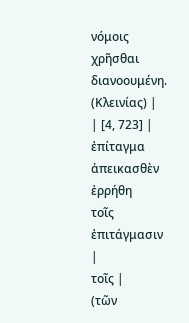νόμοις
χρῆσθαι
διανοουμένη.
(Κλεινίας) |
| [4, 723] |
ἐπίταγμα
ἀπεικασθὲν
ἐρρήθη
τοῖς
ἐπιτάγμασιν
|
τοῖς |
(τῶν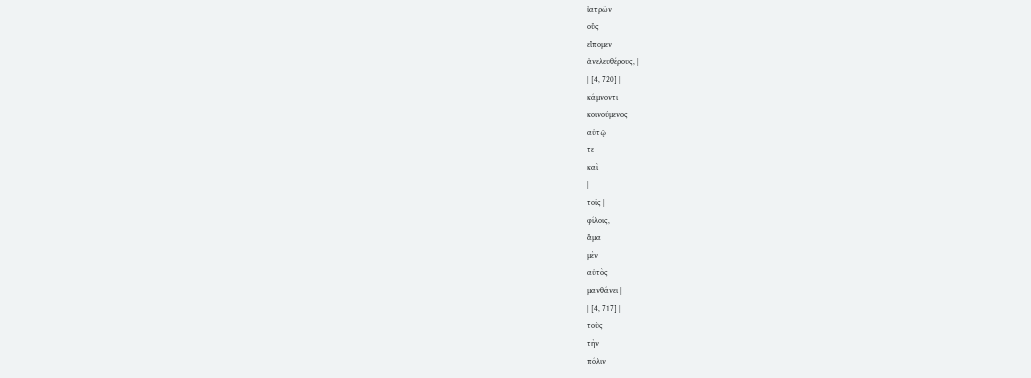ἰατρῶν
οὓς
εἴπομεν
ἀνελευθέρους, |
| [4, 720] |
κάμνοντι
κοινούμενος
αὐτῷ
τε
καὶ
|
τοῖς |
φίλοις,
ἅμα
μὲν
αὐτὸς
μανθάνει |
| [4, 717] |
τοὺς
τὴν
πόλιν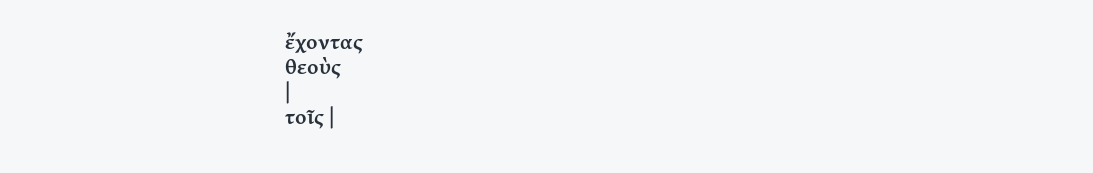ἔχοντας
θεοὺς
|
τοῖς |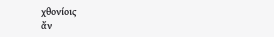χθονίοις
ἄν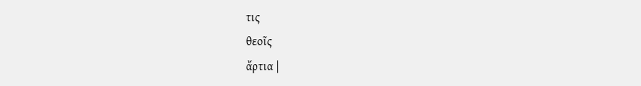τις
θεοῖς
ἄρτια |